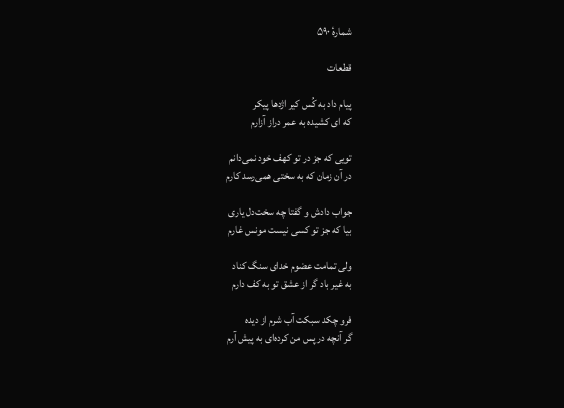شمارهٔ ۵٩٠

قطعات

پیام داد به کُس کیر اژدها پیکر
که ای کشیده به عمر دراز آزارم

تویی که جز در تو کهف خود نمی‌دانم
در آن زمان که به سختی همی‌رسد کارم

جواب دادش و گفتا چه سخت‌دل یاری
بیا که جز تو کسی نیست مونس غارم

ولی تمامت عضوم خدای سنگ کناد
به غیر باد گر از عشق تو به کف دارم

فرو چکد سبکت آب شرم از دیده
گر آنچه در پس من کرده‌ای به پیش آرم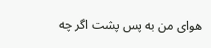هوای من به پس پشت اگر چه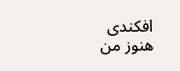افکندی
هنوز من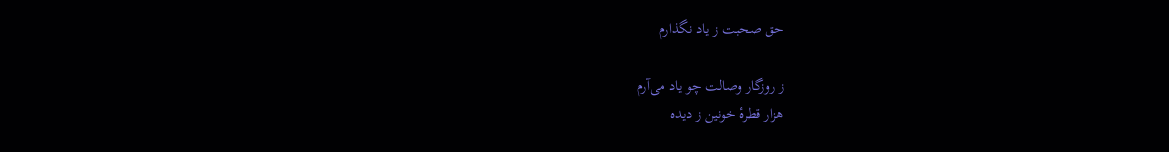حق صحبت ز یاد نگذارم

ز روزگار وصالت چو یاد می‌آرم
هزار قطرهٔ خونین ز دیده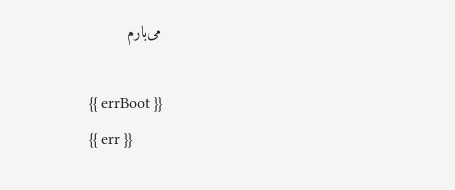می‌بارم

{{ errBoot }}
{{ err }}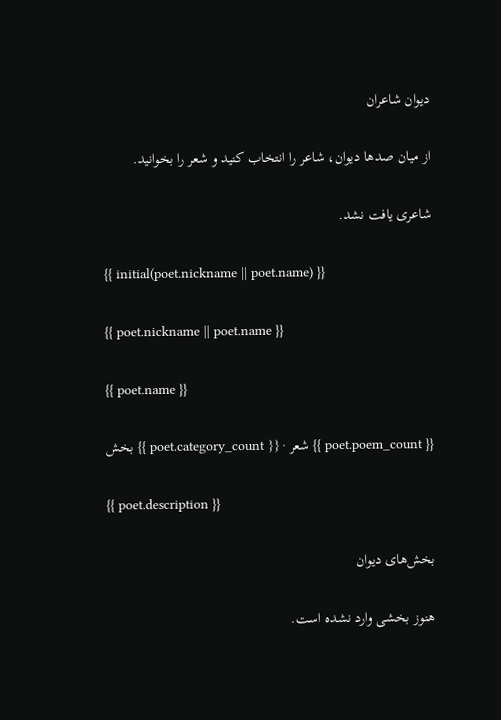دیوان شاعران

از میان صدها دیوان، شاعر را انتخاب کنید و شعر را بخوانید.

شاعری یافت نشد.

{{ initial(poet.nickname || poet.name) }}

{{ poet.nickname || poet.name }}

{{ poet.name }}

{{ poet.poem_count }} شعر · {{ poet.category_count }} بخش

{{ poet.description }}

بخش‌های دیوان

هنوز بخشی وارد نشده است.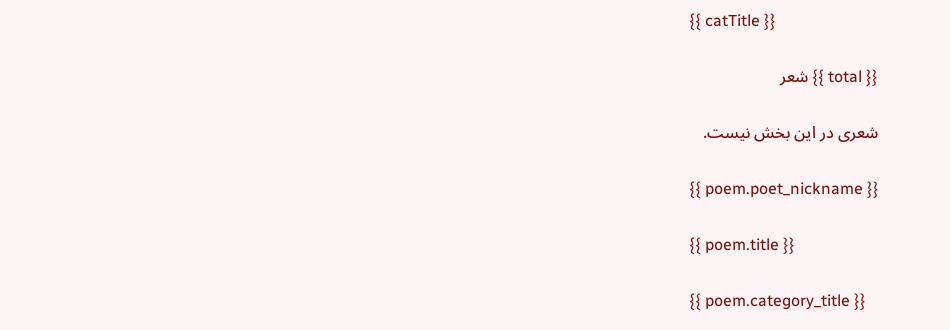{{ catTitle }}

{{ total }} شعر

شعری در این بخش نیست.

{{ poem.poet_nickname }}

{{ poem.title }}

{{ poem.category_title }}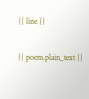{{ line }}

{{ poem.plain_text }}